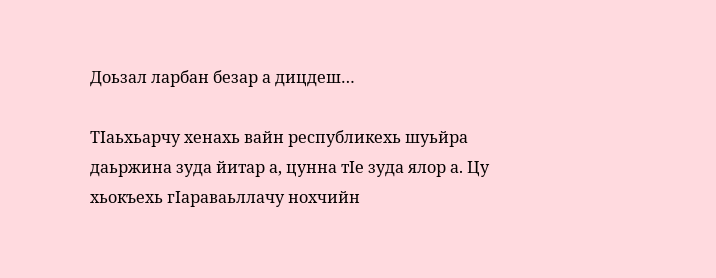Доьзал ларбан безар а дицдеш…

ТIаьхьарчу хенахь вайн республикехь шуьйра даьржина зуда йитар а, цунна тIе зуда ялор а. Цу хьокъехь гIараваьллачу нохчийн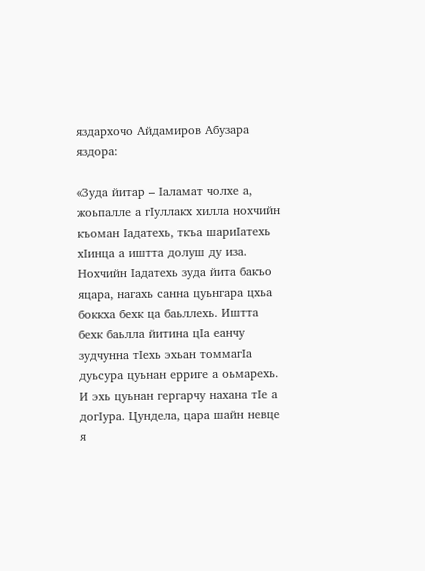яздархочо Айдамиров Абузара яздора:

«Зуда йитар – Iаламат чолхе а, жоьпалле а гIуллакх хилла нохчийн къоман Iадатехь, ткъа шариIатехь хIинца а иштта долуш ду иза. Нохчийн Iадатехь зуда йита бакъо яцара, нагахь санна цуьнгара цхьа боккха бехк ца баьллехь. Иштта бехк баьлла йитина цIа еанчу зудчунна тIехь эхьан томмагIа дуьсура цуьнан ерриге а оьмарехь. И эхь цуьнан гергарчу нахана тIе а догIура. Цундела, цара шайн невце я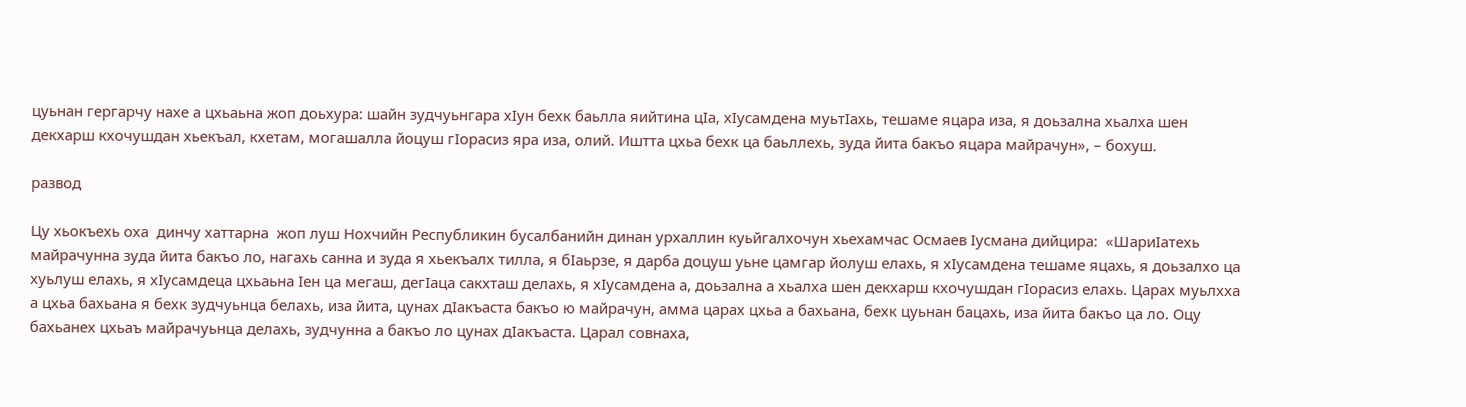цуьнан гергарчу нахе а цхьаьна жоп доьхура: шайн зудчуьнгара хIун бехк баьлла яийтина цIа, хIусамдена муьтIахь, тешаме яцара иза, я доьзална хьалха шен декхарш кхочушдан хьекъал, кхетам, могашалла йоцуш гIорасиз яра иза, олий. Иштта цхьа бехк ца баьллехь, зуда йита бакъо яцара майрачун», – бохуш.

развод

Цу хьокъехь оха  динчу хаттарна  жоп луш Нохчийн Республикин бусалбанийн динан урхаллин куьйгалхочун хьехамчас Осмаев Iусмана дийцира:  «ШариIатехь майрачунна зуда йита бакъо ло, нагахь санна и зуда я хьекъалх тилла, я бIаьрзе, я дарба доцуш уьне цамгар йолуш елахь, я хIусамдена тешаме яцахь, я доьзалхо ца хуьлуш елахь, я хIусамдеца цхьаьна Iен ца мегаш, дегIаца сакхташ делахь, я хIусамдена а, доьзална а хьалха шен декхарш кхочушдан гIорасиз елахь. Царах муьлхха а цхьа бахьана я бехк зудчуьнца белахь, иза йита, цунах дIакъаста бакъо ю майрачун, амма царах цхьа а бахьана, бехк цуьнан бацахь, иза йита бакъо ца ло. Оцу бахьанех цхьаъ майрачуьнца делахь, зудчунна а бакъо ло цунах дIакъаста. Царал совнаха,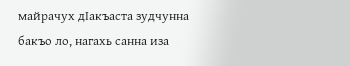майрачух дIакъаста зудчунна бакъо ло, нагахь санна иза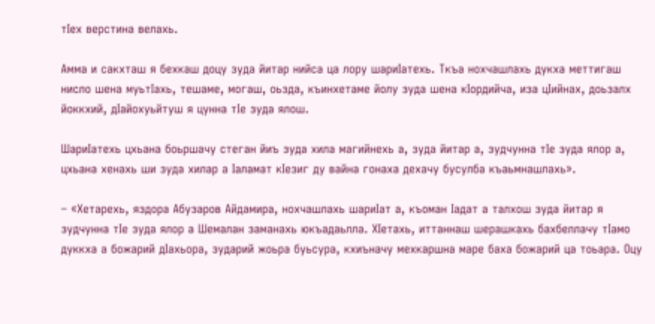тIех верстина велахь.

Амма и сакхташ я бехкаш доцу зуда йитар нийса ца лору шариIатехь. Ткъа нохчашлахь дукха меттигаш нисло шена муьтIахь, тешаме, могаш, оьзда, къинхетаме йолу зуда шена кIордийча, иза цIийнах, доьзалх йоккхий, дIайохуьйтуш я цунна тIе зуда ялош.

ШариIатехь цхьана боьршачу стеган йиъ зуда хила магийнехь а, зуда йитар а, зудчунна тIе зуда ялор а, цхьана хенахь ши зуда хилар а Iаламат кIезиг ду вайна гонаха дехачу бусулба къаьмнашлахь».

– «Хетарехь, яздора Абузаров Айдамира, нохчашлахь шариIат а, къоман Iадат а талхош зуда йитар я зудчунна тIе зуда ялор а Шемалан заманахь юкъадаьлла. ХIетахь, иттаннаш шерашкахь бахбеллачу тIамо дуккха а божарий дIахьора, зударий жоьра буьсура, кхиъначу мехкаршна маре баха божарий ца тоьара. Оцу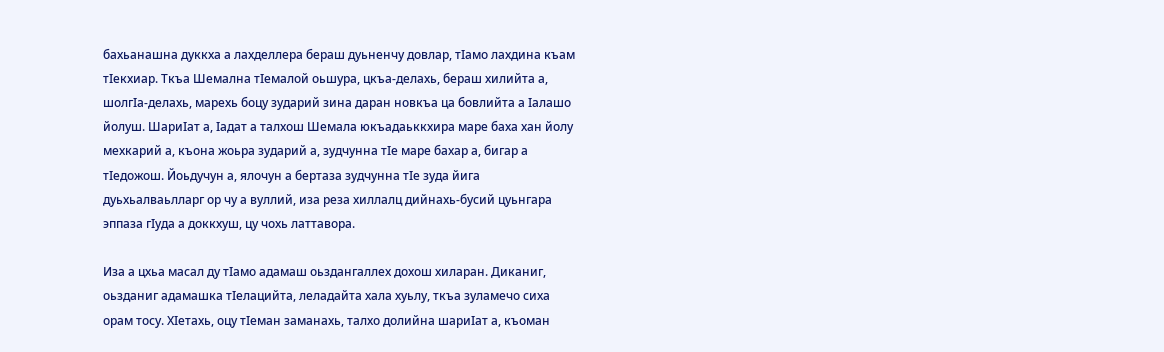бахьанашна дуккха а лахделлера бераш дуьненчу довлар, тIамо лахдина къам тIекхиар. Ткъа Шемална тIемалой оьшура, цкъа-делахь, бераш хилийта а, шолгIа-делахь, марехь боцу зударий зина даран новкъа ца бовлийта а Iалашо йолуш. ШариIат а, Iадат а талхош Шемала юкъадаьккхира маре баха хан йолу мехкарий а, къона жоьра зударий а, зудчунна тIе маре бахар а, бигар а тIедожош. Йоьдучун а, ялочун а бертаза зудчунна тIе зуда йига дуьхьалваьлларг ор чу а вуллий, иза реза хиллалц дийнахь-бусий цуьнгара эппаза гIуда а доккхуш, цу чохь латтавора.

Иза а цхьа масал ду тIамо адамаш оьздангаллех дохош хиларан. Диканиг, оьзданиг адамашка тIелацийта, леладайта хала хуьлу, ткъа зуламечо сиха орам тосу. ХIетахь, оцу тIеман заманахь, талхо долийна шариIат а, къоман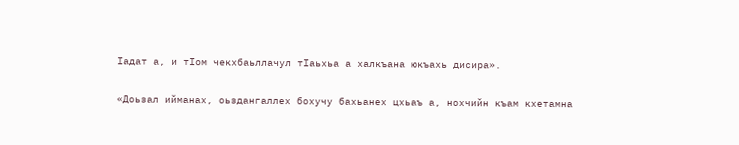Iадат а, и тIом чекхбаьллачул тIаьхьа а халкъана юкъахь дисира».

«Доьзал ийманах, оьздангаллех бохучу бахьанех цхьаъ а, нохчийн къам кхетамна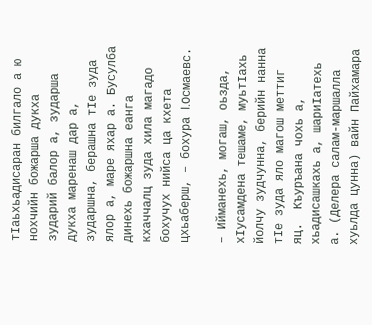тIаьхьадисаран билгало а ю нохчийн божарша дукха зударий балор а, зударша дукха маренаш дар а, зударшна, берашна тIе зуда ялор а, маре яхар а. Бусулба динехь божаршна еанга кхаччалц зуда хила магадо бохучух нийса ца кхета цхьаберш, – бохура I.Осмаевс.

– Ийманехь, могаш, оьзда, хIусамдена тешаме, муьтIахь йолчу зудчунна, берийн нанна тIе зуда яло магош меттиг яц.  Къуръана чохь а,  хьадисашкахь а, шариIатехь а. (Делера салам-маршалла хуьлда цунна) вайн Пайхамара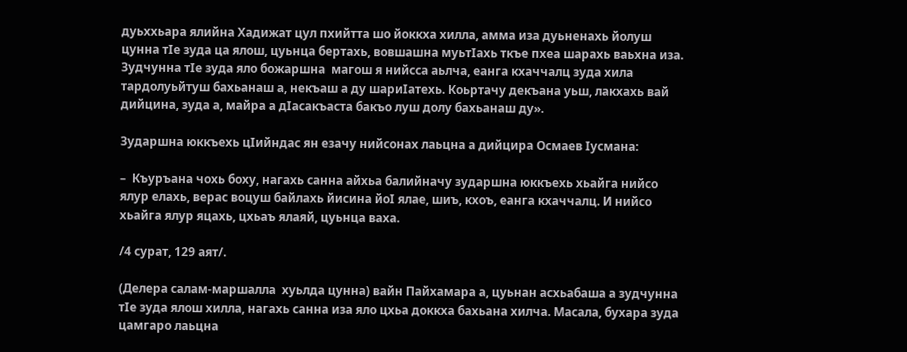дуьххьара ялийна Хадижат цул пхийтта шо йоккха хилла, амма иза дуьненахь йолуш цунна тIе зуда ца ялош, цуьнца бертахь, вовшашна муьтIахь ткъе пхеа шарахь ваьхна иза. Зудчунна тIе зуда яло божаршна  магош я нийсса аьлча, еанга кхаччалц зуда хила тардолуьйтуш бахьанаш а, некъаш а ду шариIатехь. Коьртачу декъана уьш, лакхахь вай дийцина, зуда а, майра а дIасакъаста бакъо луш долу бахьанаш ду».

Зударшна юккъехь цIийндас ян езачу нийсонах лаьцна а дийцира Осмаев Iусмана:

–  Къуръана чохь боху, нагахь санна айхьа балийначу зударшна юккъехь хьайга нийсо ялур елахь, верас воцуш байлахь йисина йоI ялае, шиъ, кхоъ, еанга кхаччалц. И нийсо хьайга ялур яцахь, цхьаъ ялаяй, цуьнца ваха.

/4 сурат, 129 аят/.

(Делера салам-маршалла  хуьлда цунна) вайн Пайхамара а, цуьнан асхьабаша а зудчунна тIе зуда ялош хилла, нагахь санна иза яло цхьа доккха бахьана хилча. Масала, бухара зуда цамгаро лаьцна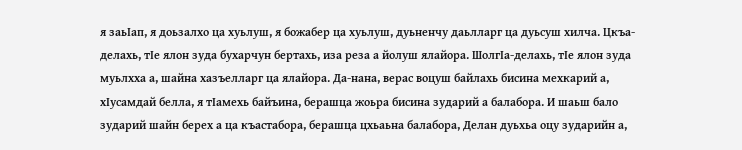я заьIап, я доьзалхо ца хуьлуш, я божабер ца хуьлуш, дуьненчу даьлларг ца дуьсуш хилча. Цкъа-делахь, тIе ялон зуда бухарчун бертахь, иза реза а йолуш ялайора. ШолгIа-делахь, тIе ялон зуда муьлхха а, шайна хазъелларг ца ялайора. Да-нана, верас воцуш байлахь бисина мехкарий а, хIусамдай белла, я тIамехь байъина, берашца жоьра бисина зударий а балабора. И шаьш бало зударий шайн берех а ца къастабора, берашца цхьаьна балабора, Делан дуьхьа оцу зударийн а,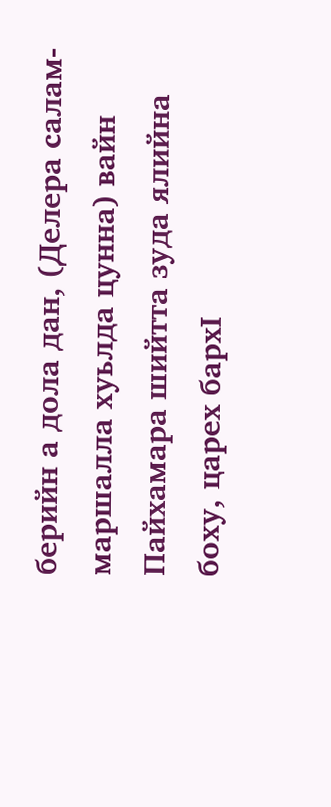берийн а дола дан, (Делера салам-маршалла хуьлда цунна) вайн Пайхамара шийтта зуда ялийна боху, царех бархI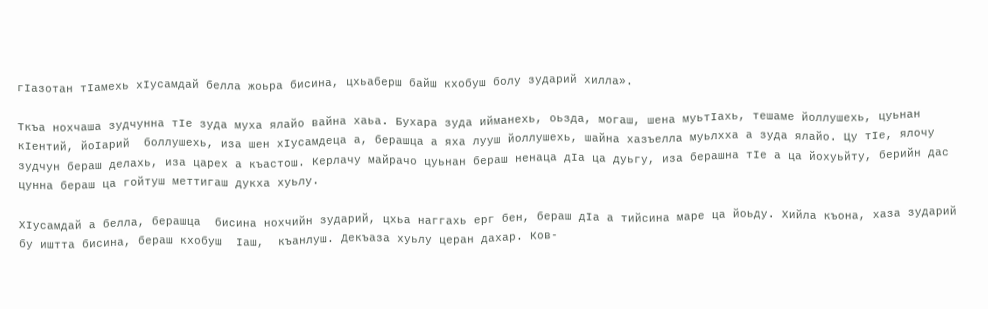гIазотан тIамехь хIусамдай белла жоьра бисина, цхьаберш байш кхобуш болу зударий хилла».

Ткъа нохчаша зудчунна тIе зуда муха ялайо вайна хаьа. Бухара зуда ийманехь, оьзда, могаш, шена муьтIахь, тешаме йоллушехь, цуьнан кIентий, йоIарий  боллушехь, иза шен хIусамдеца а, берашца а яха лууш йоллушехь, шайна хазъелла муьлхха а зуда ялайо. Цу тIе, ялочу зудчун бераш делахь, иза царех а къастош. Керлачу майрачо цуьнан бераш ненаца дIа ца дуьгу, иза берашна тIе а ца йохуьйту, берийн дас цунна бераш ца гойтуш меттигаш дукха хуьлу.

ХIусамдай а белла, берашца  бисина нохчийн зударий, цхьа наггахь ерг бен, бераш дIа а тийсина маре ца йоьду. Хийла къона, хаза зударий бу иштта бисина, бераш кхобуш  Iаш,  къанлуш. Декъаза хуьлу церан дахар. Ков-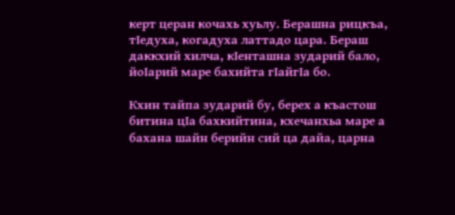керт церан кочахь хуьлу. Берашна рицкъа, тIедуха, когадуха латтадо цара. Бераш даккхий хилча, кIенташна зударий бало, йоIарий маре бахийта гIайгIа бо.

Кхин тайпа зударий бу, берех а къастош битина цIа бахкийтина, кхечанхьа маре а бахана шайн берийн сий ца дайа, царна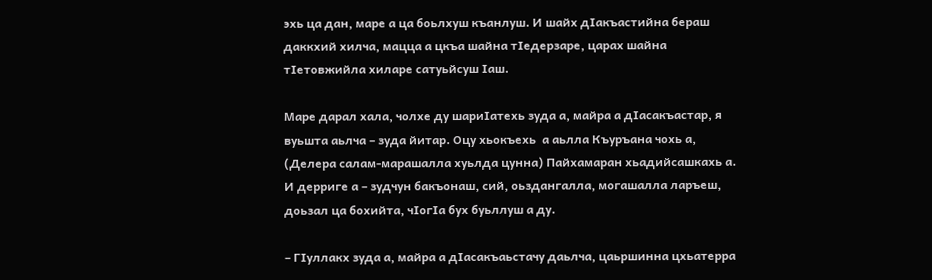эхь ца дан, маре а ца боьлхуш къанлуш. И шайх дIакъастийна бераш даккхий хилча, мацца а цкъа шайна тIедерзаре, царах шайна тIетовжийла хиларе сатуьйсуш Iаш.

Маре дарал хала, чолхе ду шариIатехь зуда а, майра а дIасакъастар, я вуьшта аьлча – зуда йитар. Оцу хьокъехь  а аьлла Къуръана чохь а, (Делера салам-марашалла хуьлда цунна) Пайхамаран хьадийсашкахь а. И дерриге а – зудчун бакъонаш, сий, оьздангалла, могашалла ларъеш, доьзал ца бохийта, чIогIа бух буьллуш а ду.

– ГIуллакх зуда а, майра а дIасакъаьстачу даьлча, цаьршинна цхьатерра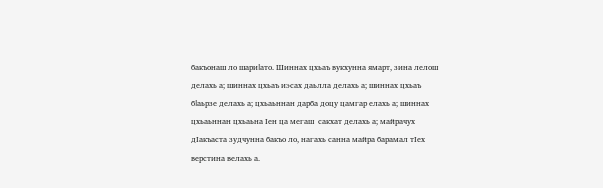бакъонаш ло шариΙато. Шиннах цхьаъ вукхунна ямарт, зина лелош делахь а; шиннах цхьаъ иэсах даьлла делахь а; шиннах цхьаъ бΙаьрзе делахь а; цхьаьннан дарба доцу цамгар елахь а; шиннах цхьаьннан цхьаьна Iен ца мегаш  сакхат делахь а; майрачух дIакъаста зудчунна бакъо ло, нагахь санна майра барамал тIех верстина велахь а.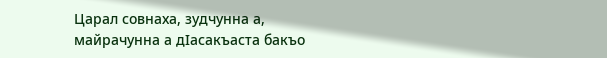Царал совнаха, зудчунна а, майрачунна а дIасакъаста бакъо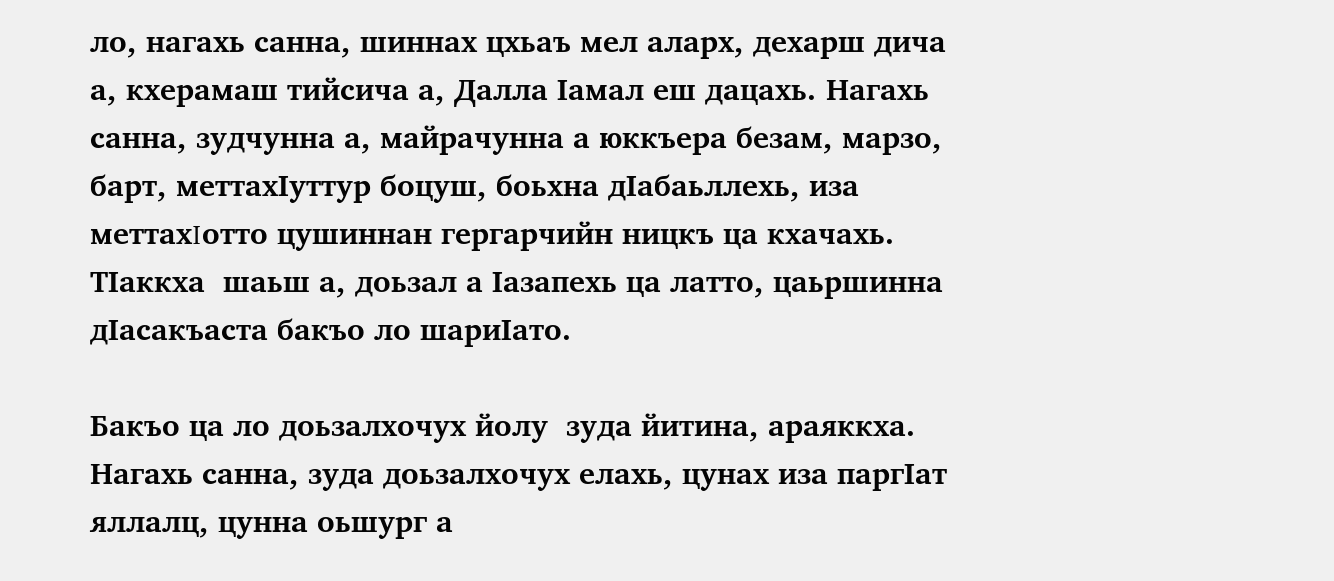ло, нагахь санна, шиннах цхьаъ мел аларх, дехарш дича а, кхерамаш тийсича а, Далла Iамал еш дацахь. Нагахь санна, зудчунна а, майрачунна а юккъера безам, марзо, барт, меттахIуттур боцуш, боьхна дIабаьллехь, иза меттахΙотто цушиннан гергарчийн ницкъ ца кхачахь. ТIаккха  шаьш а, доьзал а Iазапехь ца латто, цаьршинна дIасакъаста бакъо ло шариIато.

Бакъо ца ло доьзалхочух йолу  зуда йитина, араяккха. Нагахь санна, зуда доьзалхочух елахь, цунах иза паргIат яллалц, цунна оьшург а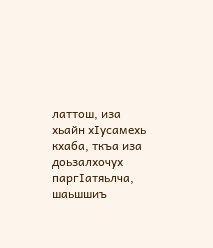латтош, иза хьайн хIусамехь кхаба, ткъа иза доьзалхочух паргIатяьлча, шаьшшиъ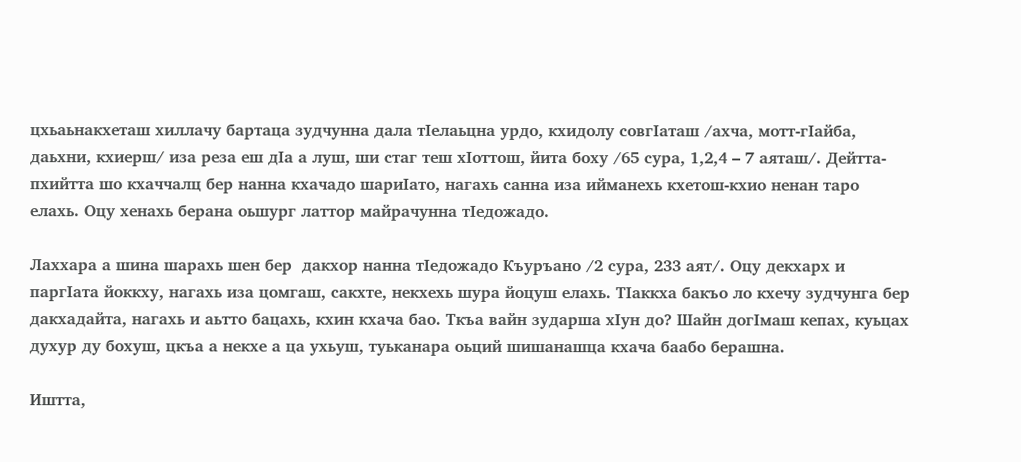цхьаьнакхеташ хиллачу бартаца зудчунна дала тIелаьцна урдо, кхидолу совгIаташ /ахча, мотт-гIайба, даьхни, кхиерш/ иза реза еш дIа а луш, ши стаг теш хIоттош, йита боху /65 сура, 1,2,4 – 7 аяташ/. Дейтта-пхийтта шо кхаччалц бер нанна кхачадо шариIато, нагахь санна иза ийманехь кхетош-кхио ненан таро елахь. Оцу хенахь берана оьшург латтор майрачунна тIедожадо.

Лаххара а шина шарахь шен бер  дакхор нанна тIедожадо Къуръано /2 сура, 233 аят/. Оцу декхарх и паргIата йоккху, нагахь иза цомгаш, сакхте, некхехь шура йоцуш елахь. ТIаккха бакъо ло кхечу зудчунга бер дакхадайта, нагахь и аьтто бацахь, кхин кхача бао. Ткъа вайн зударша хIун до? Шайн догIмаш кепах, куьцах духур ду бохуш, цкъа а некхе а ца ухьуш, туьканара оьций шишанашца кхача баабо берашна.

Иштта,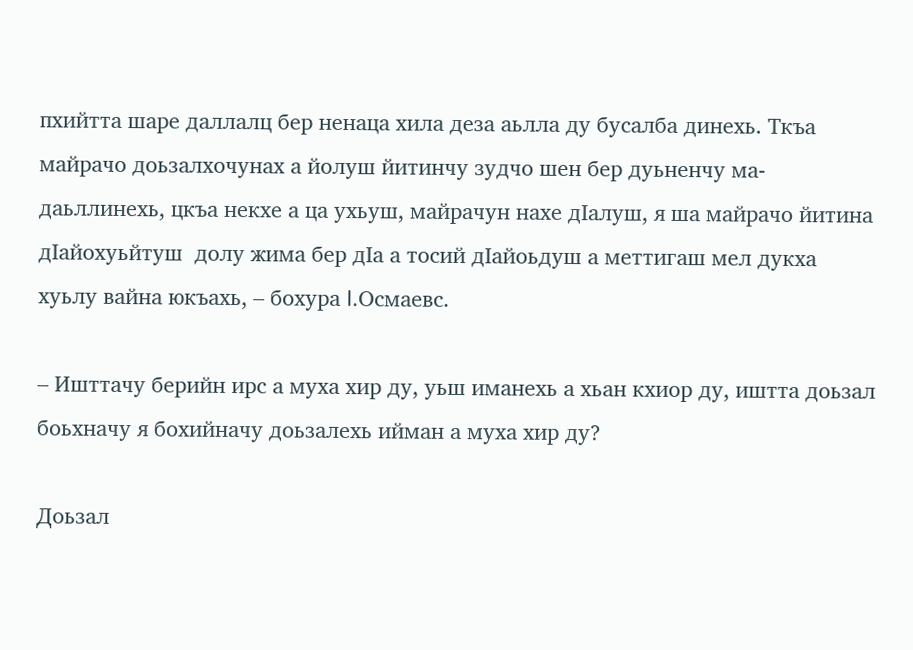пхийтта шаре даллалц бер ненаца хила деза аьлла ду бусалба динехь. Ткъа майрачо доьзалхочунах а йолуш йитинчу зудчо шен бер дуьненчу ма-даьллинехь, цкъа некхе а ца ухьуш, майрачун нахе дIалуш, я ша майрачо йитина дIайохуьйтуш  долу жима бер дIа а тосий дIайоьдуш а меттигаш мел дукха хуьлу вайна юкъахь, – бохура I.Осмаевс.

– Ишттачу берийн ирс а муха хир ду, уьш иманехь а хьан кхиор ду, иштта доьзал боьхначу я бохийначу доьзалехь ийман а муха хир ду?

Доьзал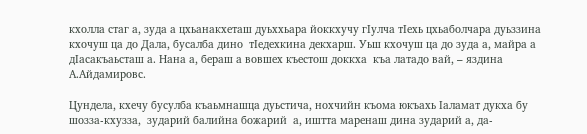кхолла стаг а, зуда а цхьанакхеташ дуьххьара йоккхучу гIулча тIехь цхьаболчара дуьззина кхочуш ца до Дала, бусалба дино  тIедехкина декхарш. Уьш кхочуш ца до зуда а, майра а дIасакъаьсташ а. Нана а, бераш а вовшех къестош доккха  къа латадо вай, – яздина А.Айдамировс.

Цундела, кхечу бусулба къаьмнашца дуьстича, нохчийн къома юкъахь Iаламат дукха бу шозза-кхузза,  зударий балийна божарий  а, иштта маренаш дина зударий а, да-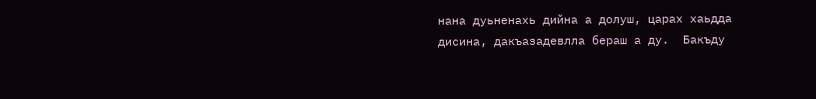нана дуьненахь дийна а долуш, царах хаьдда  дисина, дакъазадевлла бераш а ду.  Бакъду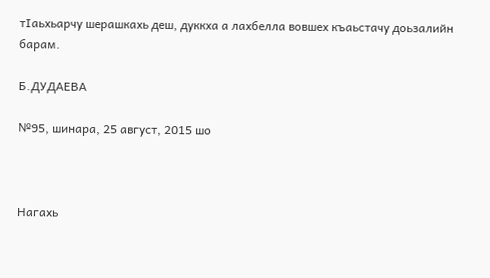тIаьхьарчу шерашкахь деш, дуккха а лахбелла вовшех къаьстачу доьзалийн барам.

Б.ДУДАЕВА

№95, шинара, 25 август, 2015 шо



Нагахь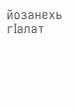йозанехь гIалат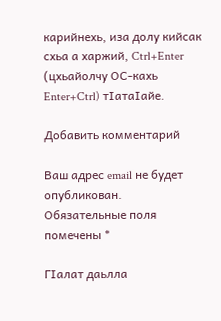карийнехь, иза долу кийсак схьа а харжий, Ctrl+Enter (цхьайолчу ОС-кахь Enter+Ctrl) тIатаIайе.

Добавить комментарий

Ваш адрес email не будет опубликован. Обязательные поля помечены *

ГIалат даьлла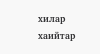хилар хаийтар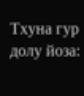Тхуна гур долу йоза: